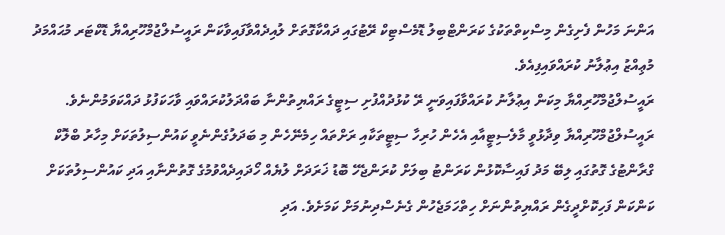އަންނަ މަހުން ފެށިގެން މިސްކިތްތަކުގެ ކަރަންޓްބިލު ޑޮމެސްޓިކް ރޭޓުގައި ދައްކާގޮތަށް ލުއިދެއްވާފައިވާކަން ރައީސުލްޖުމްހޫރިއްޔާ ޑޮކްޓަރ މުޙައްމަދު މުޢިއްޒު އިޢުލާނު ކުރައްވައިފިއެވެ.
ރައީސުލްޖުމްހޫރިއްޔާ މިކަން އިޢުލާނު ކުރައްވާފައިވަނީ ރޭ ކުޅުދުއްފުށި ސިޓީގެ ރައްޔިތުންނާ ބައްދަލުކުރައްވައި ވާހަކަފުޅު ދައްކަވަމުންނެވެ.
ރައީސުލްޖުމްހޫރިއްޔާ ވިދާޅުވީ މާލެސިޓީއާއި އެހެން ހުރިހާ ސިޓީތަކާއި ރަށްތައް ހިމެނޭހެން މި ބަދަލުގެންނެވީ ކައުންސިލުތަކަށް މިހާރު ބްލޮކް ގްރާންޓުގެ ގޮތުގައި ލިބޭ މަދު ފައިސާކޮޅުން ކަރަންޓު ބިލަށް ކުރަންޖެހޭ ބޮޑު ޚަރަދަށް ލުޔެއް ހޯދައިދެއްވުމުގެ ގޮތުންނާއި އަދި ކައުންސިލުތަކަށް ކަންކަން ފަހިކޮށްދީގެން ރައްޔިތުންނަށް ހިތްހަމަޖެހުން ގެނެސްދިނުމަށް ކަމަށެވެ. އަދި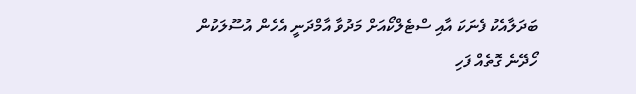ބަދަލާއެކު ފެނަކަ އާއި ސްޓެލްކޯއަށް މަދުވާ އާމްދަނީ އެހެން އުސޫލަކުން ހޯދޭނެ ގޮތެއް ފަހި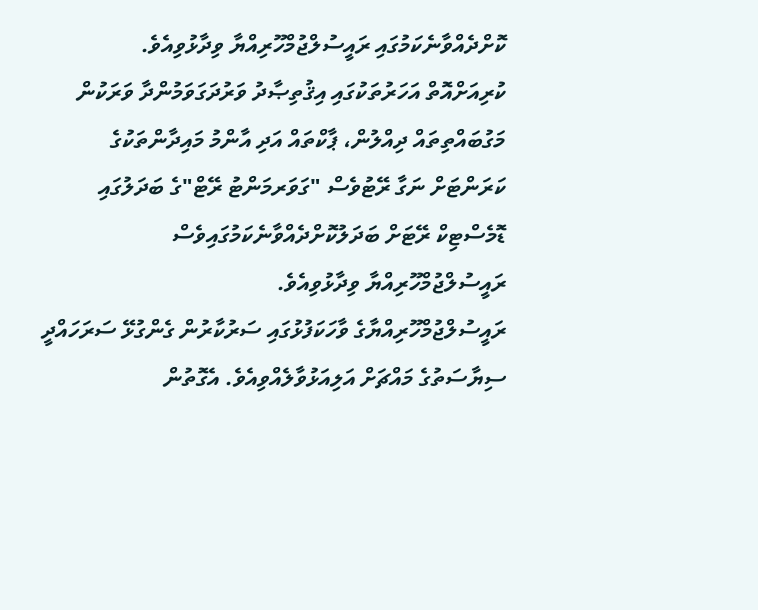ކޮށްދެއްވާނެކަމުގައި ރައީސުލްޖުމްހޫރިއްޔާ ވިދާޅުވިއެވެ.
ކުރިއަށްއޮތް އަހަރުތަކުގައި އިޤުތިޞާދު ވަރުދަގަވަމުންދާ ވަރަކުން މަގުބައްތިތައް ދިއްލުން، ޕާކްތައް އަދި އާންމު މައިދާންތަކުގެ ކަރަންޓަށް ނަގާ ރޭޓުވެސް "ގަވަރމަންޓު ރޭޓް"ގެ ބަދަލުގައި ޑޮމެސްޓިކް ރޭޓަށް ބަދަލުކޮށްދެއްވާނެކަމުގައިވެސް ރައީސުލްޖުމްހޫރިއްޔާ ވިދާޅުވިއެވެ.
ރައީސުލްޖުމްހޫރިއްޔާގެ ވާހަކަފުޅުގައި ސަރުކާރުން ގެންގުޅޭ ސަރަހައްދީ ސިޔާސަތުގެ މައްޗަށް އަލިއަޅުވާލެއްވިއެވެ. އެގޮތުން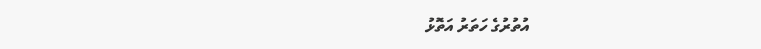އުތުރުގެ ހަތަރު އަތޮޅު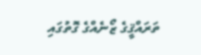ތަރައްޤީގެ ޒޯނެއްގެ ގޮތުގައި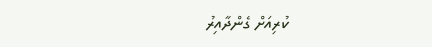ކުރިއަށް ގެންދާއިރު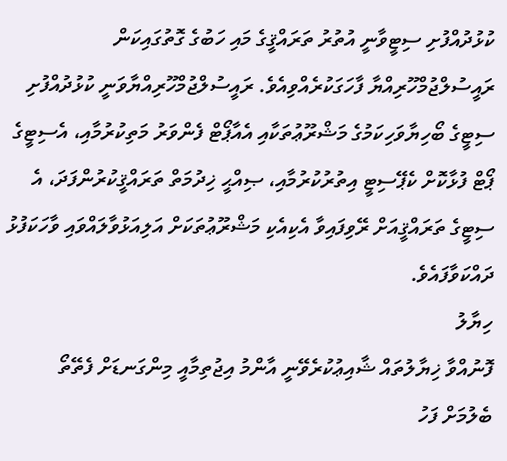ކުޅުދުއްފުށި ސިޓީވާނީ އުތުރު ތަރައްޤީގެ މައި ހަބުގެ ގޮތުގައިކަން ރައީސުލްޖުމްހޫރިއްޔާ ފާހަގަކުރެއްވިއެވެ. ރައީސުލްޖުމްހޫރިއްޔާވަނީ ކުޅުދުއްފުށި ސިޓީގެ ބޯހިޔާވަހިކަމުގެ މަޝްރޫޢުތަކާއި އެއާޕޯޓް ފެންވަރު މަތިކުރުމާއި، އެސިޓީގެ ޕޯޓް ފުޅާކޮށް ކެޕޭސިޓީ އިތުރުކުރުމާއި، ޞިއްޙީ ޚިދުމަތް ތަރައްޤީކުރުންފަދަ، އެ ސިޓީގެ ތަރައްޤީއަށް ރޭވިފައިވާ އެކިއެކި މަޝްރޫޢުތަކަށް އަލިއަޅުވާލައްވައި ވާހަކަފުޅު ދައްކަވާފައެވެ.
ހިޔާލު
ފޮނުއްވާ ޚިޔާލުތައް ޝާއިޢުކުރެވޭނީ އާންމު އިޖުތިމާއީ މިންގަނޑަށް ފެތޭތޯ ބެލުމަށް ފަހު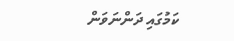ކަމުގައި ދަންނަވަން